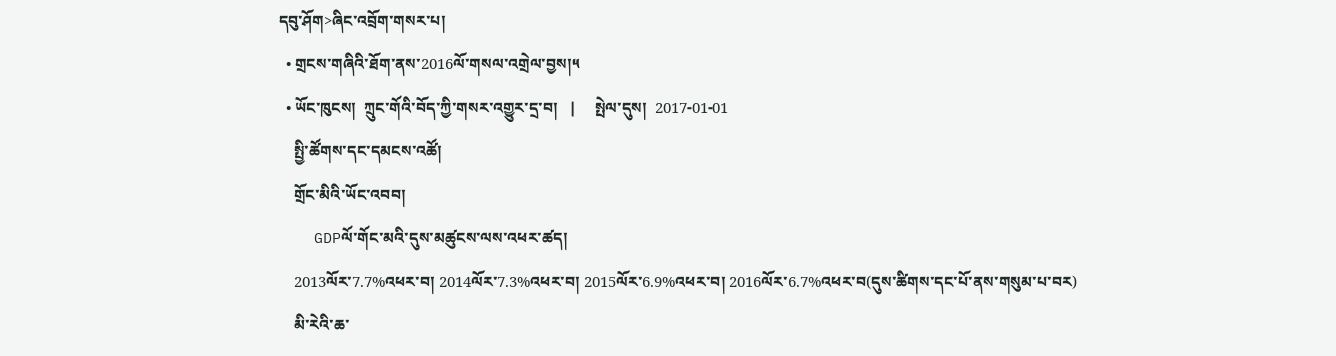དབུ་ཤོག>ཞིང་འབྲོག་གསར་པ།
  • གྲངས་གཞིའི་ཐོག་ནས་2016ལོ་གསལ་འགྲེལ་བྱས།༥
  • ཡོང་ཁུངས།  ཀྲུང་གོའི་བོད་ཀྱི་གསར་འགྱུར་དྲ་བ།   |     སྤེལ་དུས།  2017-01-01
    སྤྱི་ཚོགས་དང་དམངས་འཚོ།
    གྲོང་མིའི་ཡོང་འབབ།
    GDPལོ་གོང་མའི་དུས་མཚུངས་ལས་འཕར་ཚད།
    2013ལོར་7.7%འཕར་བ། 2014ལོར་7.3%འཕར་བ། 2015ལོར་6.9%འཕར་བ། 2016ལོར་6.7%འཕར་བ(དུས་ཚིགས་དང་པོ་ནས་གསུམ་པ་བར)
    མི་རེའི་ཆ་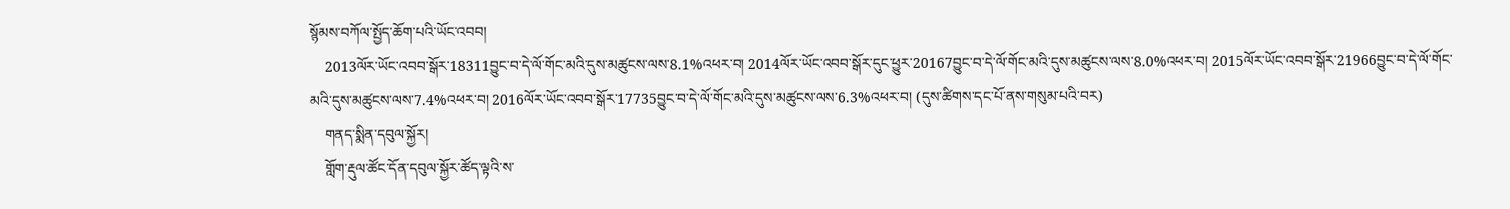སྙོམས་བཀོལ་སྤྱོད་ཆོག་པའི་ཡོང་འབབ།
    2013ལོར་ཡོང་འབབ་སྒོར་18311བྱུང་བ་དེ་ལོ་གོང་མའི་དུས་མཚུངས་ལས་8.1%འཕར་བ། 2014ལོར་ཡོང་འབབ་སྒོར་དུང་ཕྱུར་20167བྱུང་བ་དེ་ལོ་གོང་མའི་དུས་མཚུངས་ལས་8.0%འཕར་བ། 2015ལོར་ཡོང་འབབ་སྒོར་21966བྱུང་བ་དེ་ལོ་གོང་མའི་དུས་མཚུངས་ལས་7.4%འཕར་བ། 2016ལོར་ཡོང་འབབ་སྒོར་17735བྱུང་བ་དེ་ལོ་གོང་མའི་དུས་མཚུངས་ལས་6.3%འཕར་བ། (དུས་ཚིགས་དང་པོ་ནས་གསུམ་པའི་བར)
    གནད་སྨིན་དབུལ་སྐྱོར།
    གློག་རྡུལ་ཚོང་དོན་དབུལ་སྐྱོར་ཚོད་ལྟའི་ས་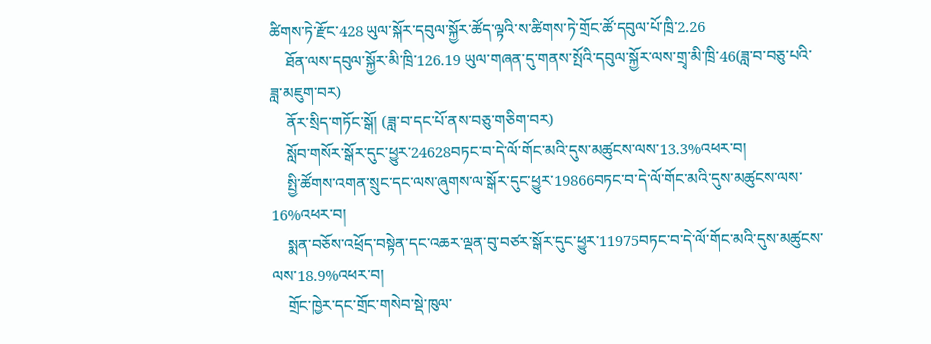ཚིགས་ཏེ་རྫོང་428 ཡུལ་སྐོར་དབུལ་སྐྱོར་ཚོད་ལྟའི་ས་ཚིགས་ཏེ་གྲོང་ཚོ་དབུལ་པོ་ཁྲི་2.26
    ཐོན་ལས་དབུལ་སྐྱོར་མི་ཁྲི་126.19 ཡུལ་གཞན་དུ་གནས་སྤོའི་དབུལ་སྐྱོར་ལས་གྲྭ་མི་ཁྲི་46(ཟླ་བ་བཅུ་པའི་ཟླ་མཇུག་བར)
    ནོར་སྲིད་གཏོང་སྒོ། (ཟླ་བ་དང་པོ་ནས་བཅུ་གཅིག་བར)
    སློབ་གསོར་སྒོར་དུང་ཕྱུར་24628བཏང་བ་དེ་ལོ་གོང་མའི་དུས་མཚུངས་ལས་13.3%འཕར་བ།
    སྤྱི་ཚོགས་འགན་སྲུང་དང་ལས་ཞུགས་ལ་སྒོར་དུང་ཕྱུར་19866བཏང་བ་དེ་ལོ་གོང་མའི་དུས་མཚུངས་ལས་16%འཕར་བ།
    སྨན་བཅོས་འཕྲོད་བསྟེན་དང་འཆར་ལྡན་བུ་བཙར་སྒོར་དུང་ཕྱུར་11975བཏང་བ་དེ་ལོ་གོང་མའི་དུས་མཚུངས་ལས་18.9%འཕར་བ།
    གྲོང་ཁྱེར་དང་གྲོང་གསེབ་སྡེ་ཁུལ་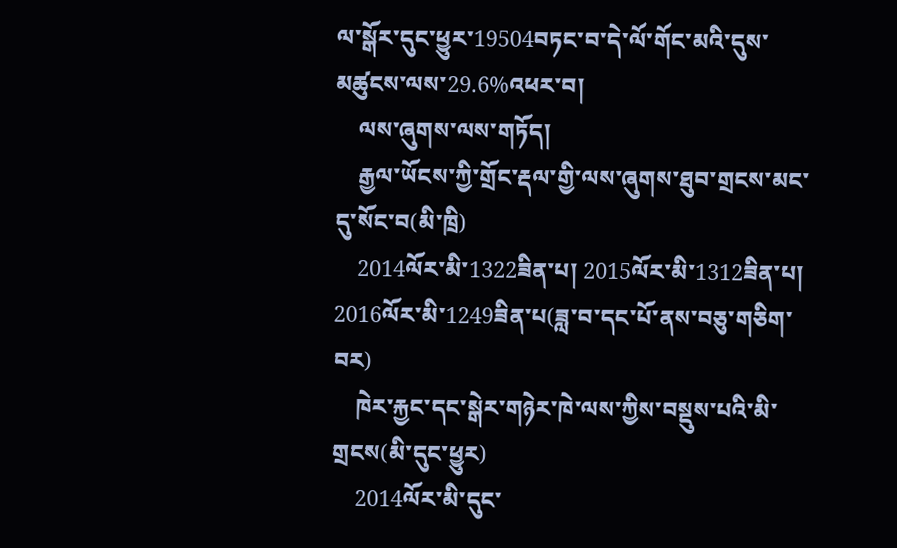ལ་སྒོར་དུང་ཕྱུར་19504བཏང་བ་དེ་ལོ་གོང་མའི་དུས་མཚུངས་ལས་29.6%འཕར་བ།
    ལས་ཞུགས་ལས་གཏོད།
    རྒྱལ་ཡོངས་ཀྱི་གྲོང་རྡལ་གྱི་ལས་ཞུགས་ཐུབ་གྲངས་མང་དུ་སོང་བ(མི་ཁྲི)
    2014ལོར་མི་1322ཟིན་པ། 2015ལོར་མི་1312ཟིན་པ། 2016ལོར་མི་1249ཟིན་པ(ཟླ་བ་དང་པོ་ནས་བཅུ་གཅིག་བར)
    ཁེར་རྐྱང་དང་སྒེར་གཉེར་ཁེ་ལས་ཀྱིས་བསྡུས་པའི་མི་གྲངས(མི་དུང་ཕྱུར)
    2014ལོར་མི་དུང་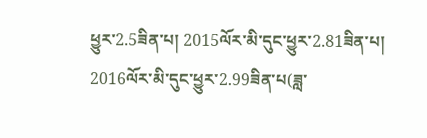ཕྱུར་2.5ཟིན་པ། 2015ལོར་མི་དུང་ཕྱུར་2.81ཟིན་པ། 2016ལོར་མི་དུང་ཕྱུར་2.99ཟིན་པ(ཟླ་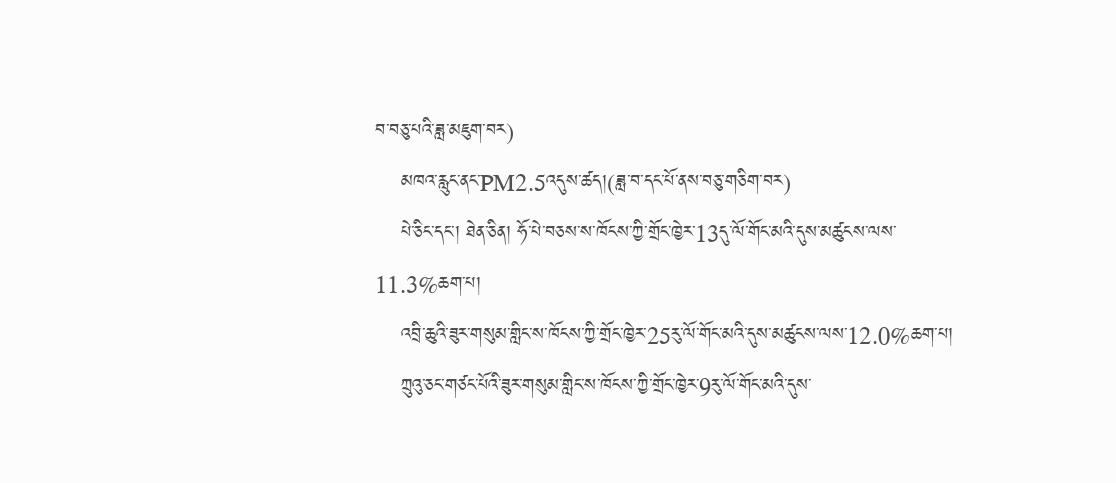བ་བཅུ་པའི་ཟླ་མཇུག་བར)
    མཁའ་རླུང་ནང་PM2.5འདུས་ཚད།(ཟླ་བ་དང་པོ་ནས་བཅུ་གཅིག་བར)
    པེ་ཅིང་དང་། ཐེན་ཅིན། ཧོ་པེ་བཅས་ས་ཁོངས་ཀྱི་གྲོང་ཁྱེར་13དུ་ལོ་གོང་མའི་དུས་མཚུངས་ལས་11.3%ཆག་པ།
    འབྲི་ཆུའི་ཟུར་གསུམ་གླིང་ས་ཁོངས་ཀྱི་གྲོང་ཁྱེར་25རུ་ལོ་གོང་མའི་དུས་མཚུངས་ལས་12.0%ཆག་པ།
    ཀྲུའུ་ཅང་གཙང་པོའི་ཟུར་གསུམ་གླིང་ས་ཁོངས་ཀྱི་གྲོང་ཁྱེར་9རུ་ལོ་གོང་མའི་དུས་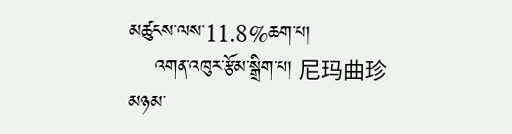མཚུངས་ལས་11.8%ཆག་པ།
    འགན་འཁུར་རྩོམ་སྒྲིག་པ། 尼玛曲珍
མཉམ་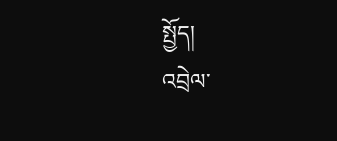སྤྱོད།
འབྲེལ་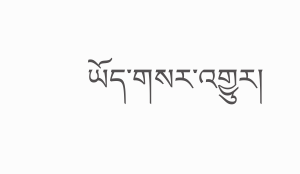ཡོད་གསར་འགྱུར།